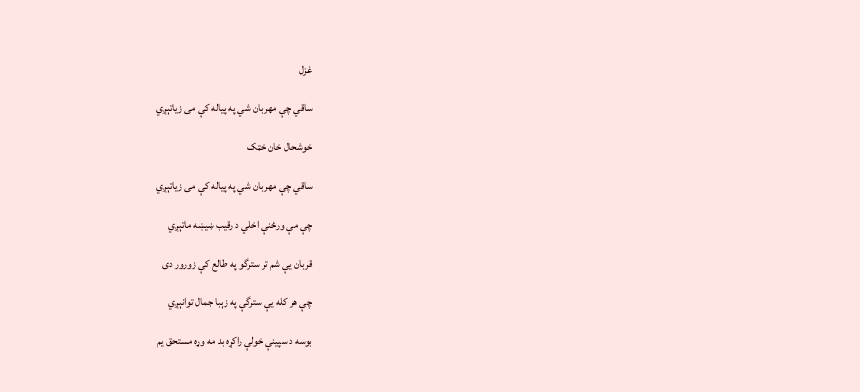غزل

ساقي چې مهربان شي په پياله کې می زياتېږي

خوشحال خان خټک

ساقي چې مهربان شي په پياله کې می زياتېږي

چې مې ورځنې اخلي د رقيب ښيښه ماتېږي

قربان يې شم تر سترگو په طالع کې زورور دی

چې هر کله يې سترگې په زېبا جمال توانېږي

بوسه د سپينې خولې راکړه بد مه وړه مستحق يم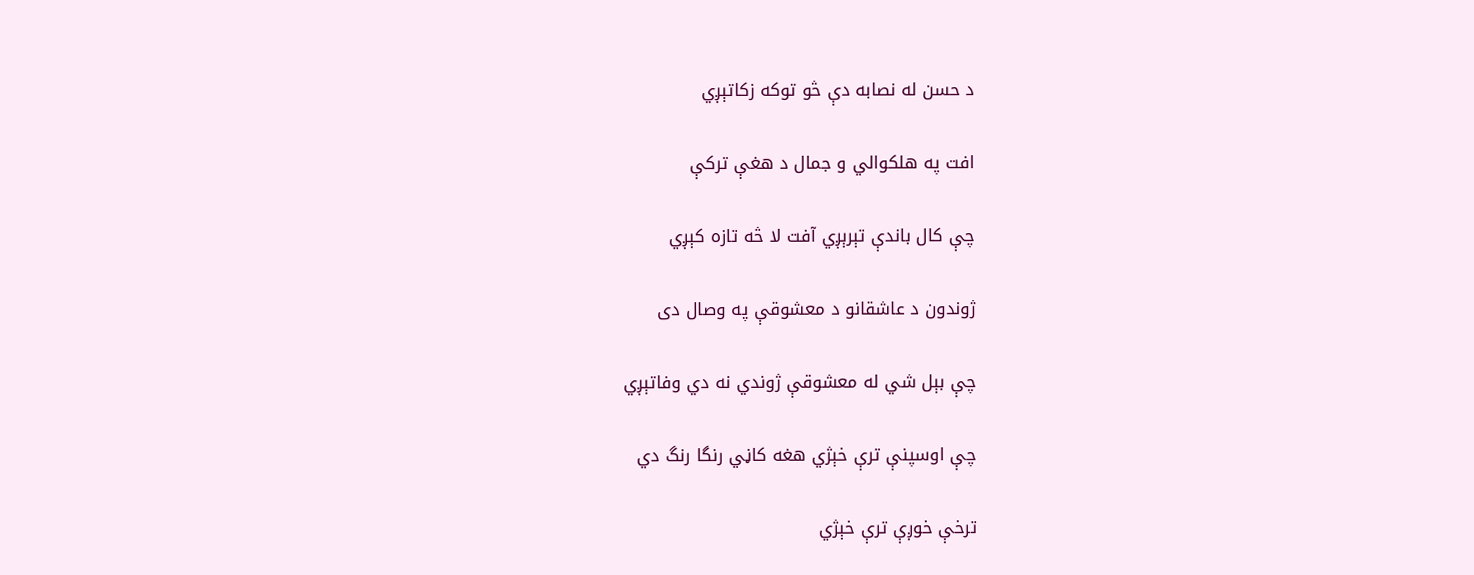د حسن له نصابه دې څو توکه زکاتېږي

افت په هلکوالي و جمال د هغې ترکې

چې کال باندې تېرېږي آفت لا څه تازه کېږي

ژوندون د عاشقانو د معشوقې په وصال دی

چې بېل شي له معشوقې ژوندي نه دي وفاتېږي

چې اوسپنې ترې خېژي هغه کاڼي رنگا رنگ دي

ترخې خوږې ترې خېژي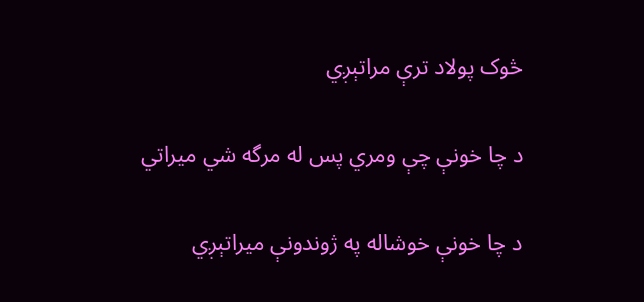څوک پولاد ترې مراتېږي

د چا خونې چې ومري پس له مرگه شي ميراتي

د چا خونې خوشاله په ژوندونې ميراتېږي